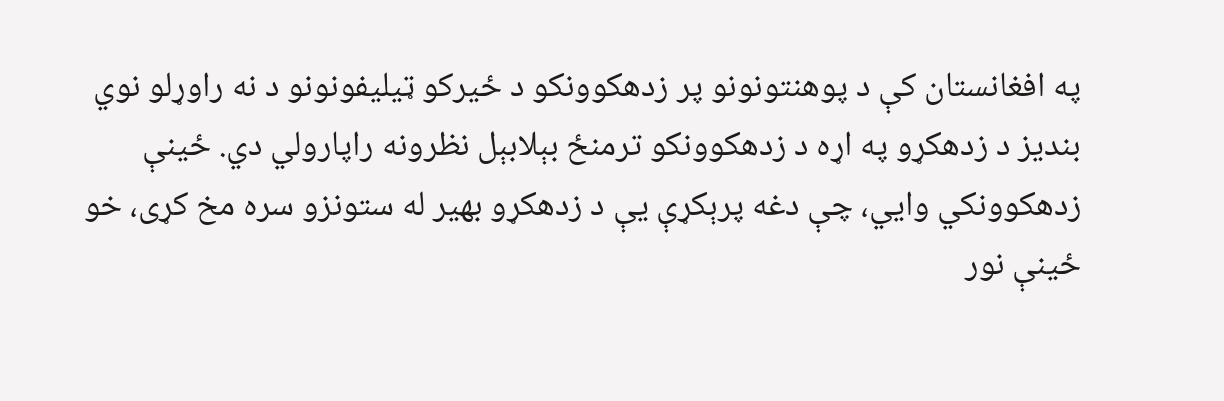په افغانستان کې د پوهنتونونو پر زدهکوونکو د ځیرکو ټیلیفونونو د نه راوړلو نوي بندیز د زدهکړو په اړه د زدهکوونکو ترمنځ بېلابېل نظرونه راپارولي دي. ځینې زدهکوونکي وايي، چې دغه پرېکړې یې د زدهکړو بهیر له ستونزو سره مخ کړی، خو ځینې نور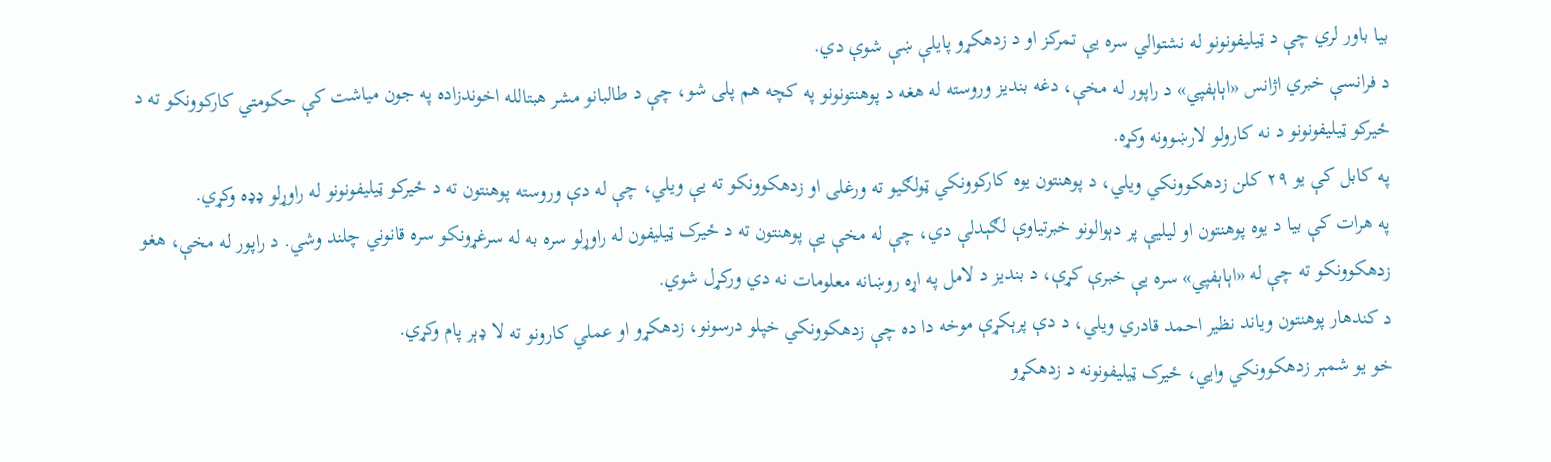بیا باور لري چې د ټیلیفونونو له نشتوالي سره یې تمرکز او د زدهکړو پایلې ښې شوې دي.
د فرانسې خبري اژانس «اېاېفپي» د راپور له مخې، دغه بندیز وروسته له هغه د پوهنتونونو په کچه هم پلی شو، چې د طالبانو مشر هبتالله اخوندزاده په جون میاشت کې حکومتي کارکوونکو ته د ځیرکو ټیلیفونونو د نه کارولو لارښوونه وکړه.
په کابل کې یو ۲۹ کلن زدهکوونکي ویلي، د پوهنتون یوه کارکوونکي ټولګیو ته ورغلی او زدهکوونکو ته یې ویلي، چې له دې وروسته پوهنتون ته د ځیرکو ټیلیفونونو له راوړلو ډډه وکړي.
په هرات کې بیا د یوه پوهنتون او لیلیې پر دېوالونو خبرتیاوې لګېدلې دي، چې له مخې یې پوهنتون ته د ځیرک ټیلیفون له راوړلو سره به له سرغړونکو سره قانوني چلند وشي. د راپور له مخې، هغو زدهکوونکو ته چې له «اېاېفپي» سره یې خبرې کړې، د بندیز د لامل په اړه روښانه معلومات نه دي ورکړل شوي.
د کندهار پوهنتون ویاند نظیر احمد قادري ویلي، د دې پرېکړې موخه دا ده چې زدهکوونکي خپلو درسونو، زدهکړو او عملي کارونو ته لا ډېر پام وکړي.
خو یو شمېر زدهکوونکي وايي، ځیرک ټیلیفونونه د زدهکړو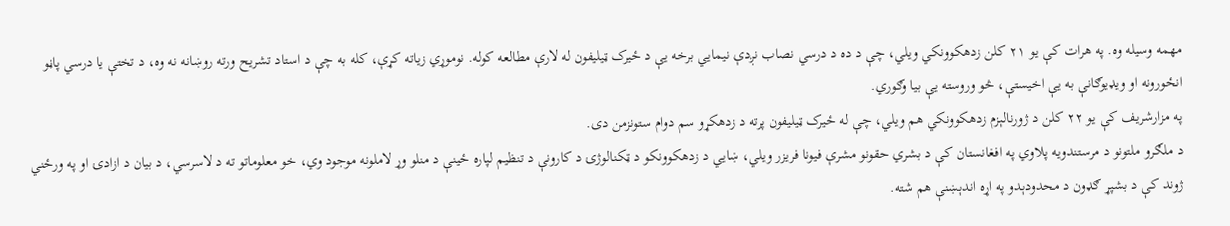مهمه وسیله وه. په هرات کې یو ۲۱ کلن زدهکوونکي ویلي، چې د ده د درسي نصاب نږدې نیمایي برخه یې د ځیرک ټیلیفون له لارې مطالعه کوله. نوموړي زیاته کړې، کله به چې د استاد تشریح ورته روښانه نه وه، د تختې یا درسي پاڼو انځورونه او ویډیوګانې به یې اخیستې، څو وروسته یې بیا وګوري.
په مزارشریف کې یو ۲۲ کلن د ژورنالېزم زدهکوونکي هم ویلي، چې له ځیرک ټیلیفون پرته د زدهکړو سم دوام ستونزمن دی.
د ملګرو ملتونو د مرستندویه پلاوي په افغانستان کې د بشري حقونو مشرې فیونا فریزر ویلي، ښايي د زدهکوونکو د ټکنالوژۍ د کارونې د تنظیم لپاره ځینې د منلو وړ لاملونه موجود وي، خو معلوماتو ته د لاسرسي، د بیان د ازادۍ او په ورځني ژوند کې د بشپړ ګډون د محدودېدو په اړه اندېښنې هم شته.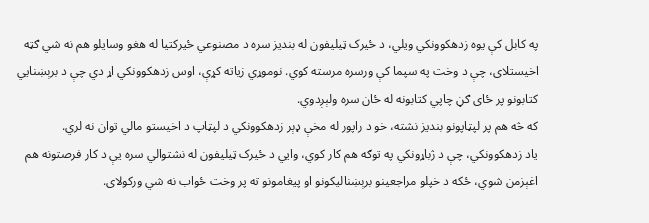په کابل کې یوه زدهکوونکي ویلي، د ځیرک ټیلیفون له بندیز سره د مصنوعي ځیرکتیا له هغو وسایلو هم نه شي ګټه اخیستلای، چې د وخت په سپما کې ورسره مرسته کوي. نوموړي زیاته کړې، اوس زدهکوونکي اړ دي چې د برېښنايي کتابونو پر ځای ګڼ چاپي کتابونه له ځان سره ولېږدوي.
که څه هم پر لپټاپونو بندیز نشته، خو د راپور له مخې ډېر زدهکوونکي د لپټاپ د اخیستو مالي توان نه لري.
یاد زدهکوونکي، چې د ژباړونکي په توګه هم کار کوي، وايي د ځیرک ټیلیفون له نشتوالي سره یې د کار فرصتونه هم اغېزمن شوي، ځکه د خپلو مراجعینو برېښنالیکونو او پیغامونو ته پر وخت ځواب نه شي ورکولای.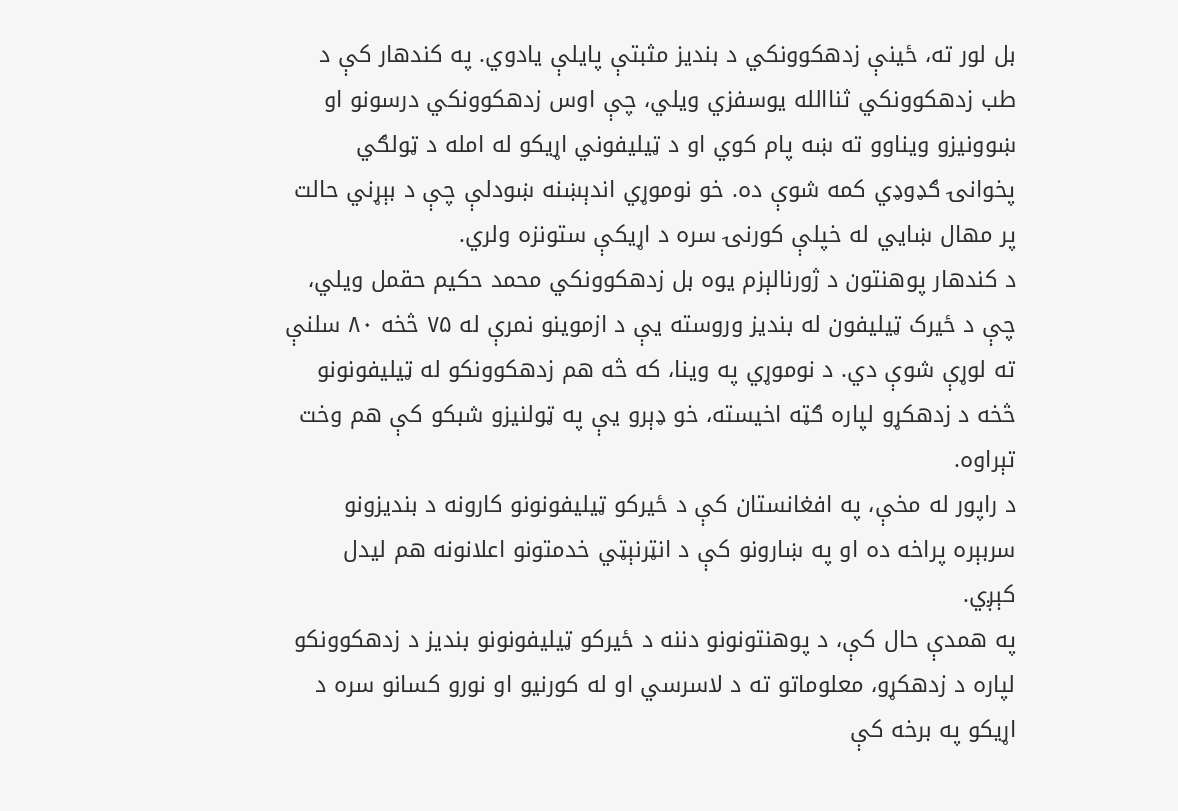بل لور ته، ځینې زدهکوونکي د بندیز مثبتې پایلې یادوي. په کندهار کې د طب زدهکوونکي ثناالله یوسفزي ویلي، چې اوس زدهکوونکي درسونو او ښوونیزو ویناوو ته ښه پام کوي او د ټیلیفوني اړیکو له امله د ټولګي پخوانۍ ګډوډي کمه شوې ده. خو نوموړي اندېښنه ښودلې چې د بېړني حالت پر مهال ښايي له خپلې کورنۍ سره د اړیکې ستونزه ولري.
د کندهار پوهنتون د ژورنالېزم یوه بل زدهکوونکي محمد حکیم حقمل ویلي، چې د ځیرک ټیلیفون له بندیز وروسته یې د ازموینو نمرې له ۷۵ څخه ۸۰ سلنې ته لوړې شوې دي. د نوموړي په وینا، که څه هم زدهکوونکو له ټیلیفونونو څخه د زدهکړو لپاره ګټه اخیسته، خو ډېرو یې په ټولنیزو شبکو کې هم وخت تېراوه.
د راپور له مخې، په افغانستان کې د ځیرکو ټیلیفونونو کارونه د بندیزونو سربېره پراخه ده او په ښارونو کې د انټرنېټي خدمتونو اعلانونه هم لیدل کېږي.
په همدې حال کې، د پوهنتونونو دننه د ځیرکو ټیلیفونونو بندیز د زدهکوونکو لپاره د زدهکړو، معلوماتو ته د لاسرسي او له کورنیو او نورو کسانو سره د اړیکو په برخه کې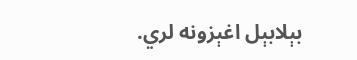بېلابېل اغېزونه لري.